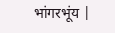भांगरभूंय |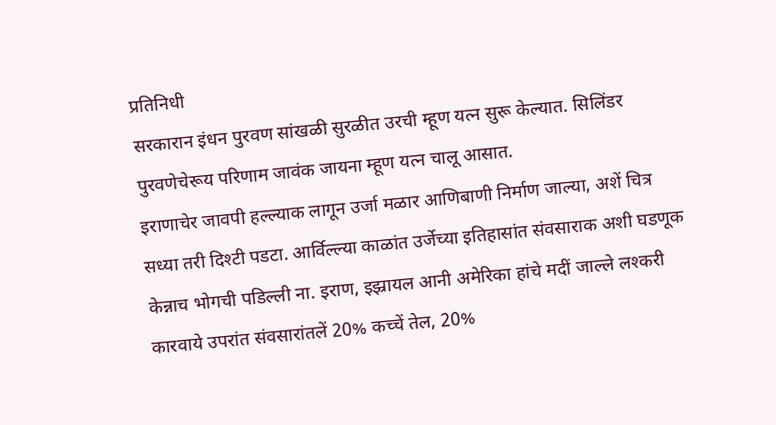प्रतिनिधी
सरकारान इंधन पुरवण सांखळी सुरळीत उरची म्हूण यत्न सुरू केल्यात. सिलिंडर पुरवणेचेरूय परिणाम जावंक जायना म्हूण यत्न चालू आसात.
इराणाचेर जावपी हल्ल्याक लागून उर्जा मळार आणिबाणी निर्माण जाल्या, अशें चित्र सध्या तरी दिश्टी पडटा. आर्विल्ल्या काळांत उर्जेच्या इतिहासांत संवसाराक अशी घडणूक केन्नाच भोगची पडिल्ली ना. इराण, इझ्रायल आनी अमेरिका हांचे मदीं जाल्ले लश्करी कारवाये उपरांत संवसारांतलें 20% कच्चें तेल, 20%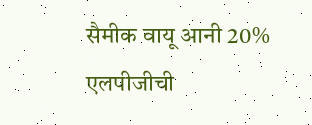सैमीक वायू आनी 20% एलपीजीची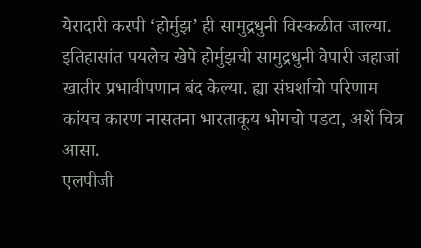येरादारी करपी ‘होर्मुझ’ ही सामुद्रधुनी विस्कळीत जाल्या. इतिहासांत पयलेच खेपे होर्मुझची सामुद्रधुनी वेपारी जहाजां खातीर प्रभावीपणान बंद केल्या. ह्या संघर्शाचो परिणाम कांयच कारण नासतना भारताकूय भोगचो पडटा, अशें चित्र आसा.
एलपीजी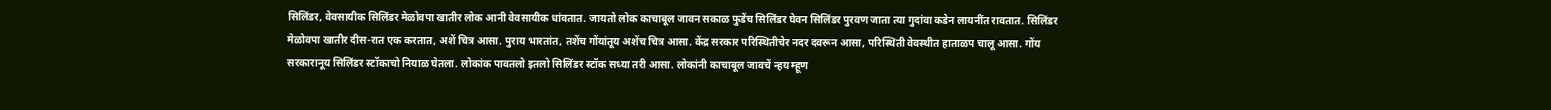सिलिंडर, वेवसायीक सिलिंडर मेळोवपा खातीर लोक आनी वेवसायीक धांवतात. जायतो लोक काचाबूल जावन सकाळ फुडेंच सिलिंडर घेवन सिलिंडर पुरवण जाता त्या गुदांवा कडेन लायनींत रावतात. सिलिंडर मेळोवपा खातीर दीस-रात एक करतात, अशें चित्र आसा. पुराय भारतांत, तशेंच गोंयांतूय अशेंच चित्र आसा. केंद्र सरकार परिस्थितीचेर नदर दवरून आसा, परिस्थिती वेवस्थीत हाताळप चालू आसा. गोंय सरकारानूय सिलिंडर स्टॉकाचो नियाळ घेतला. लोकांक पावतलो इतलो सिलिंडर स्टॉक सध्या तरी आसा. लोकांनी काचाबूल जावचें न्हय म्हूण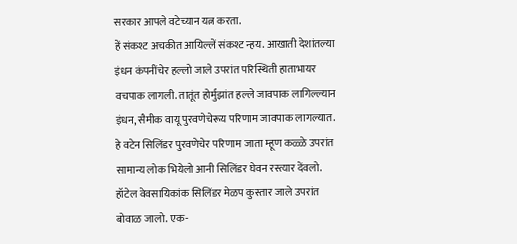सरकार आपले वटेच्यान यत्न करता.
हें संकश्ट अचकीत आयिल्लें संकश्ट न्हय. आखाती देशांतल्या इंधन कंपनींचेर हल्लो जाले उपरांत परिस्थिती हाताभायर वचपाक लागली. तातूंत होर्मुझांत हल्ले जावपाक लागिल्ल्यान इंधन, सैमीक वायू पुरवणेचेरूय परिणाम जावपाक लागल्यात. हे वटेन सिलिंडर पुरवणेचेर परिणाम जाता म्हूण कळ्ळे उपरांत सामान्य लोक भियेलो आनी सिलिंडर घेवन रस्त्यार देंवलो.
हॉटेल वेवसायिकांक सिलिंडर मेळप कुस्तार जाले उपरांत बोवाळ जालो. एक-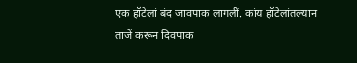एक हॉटेलां बंद जावपाक लागलीं. कांय हॉटेलांतल्यान ताजें करून दिवपाक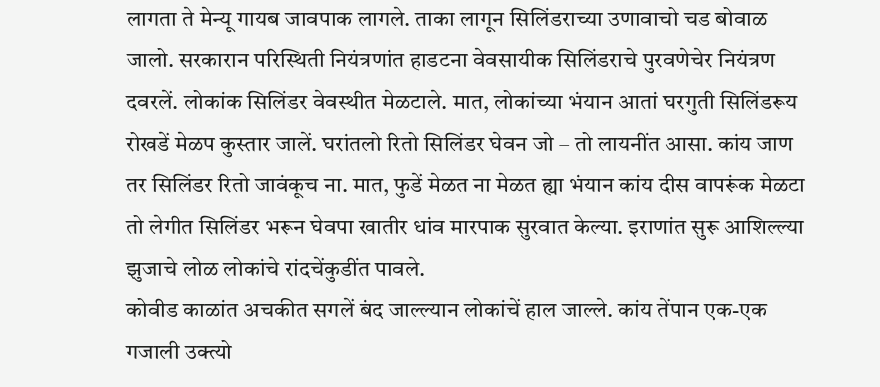लागता ते मेन्यू गायब जावपाक लागले. ताका लागून सिलिंडराच्या उणावाचो चड बोवाळ जालो. सरकारान परिस्थिती नियंत्रणांत हाडटना वेवसायीक सिलिंडराचे पुरवणेचेर नियंत्रण दवरलें. लोकांक सिलिंडर वेवस्थीत मेळटाले. मात, लोकांच्या भंयान आतां घरगुती सिलिंडरूय रोखडें मेळप कुस्तार जालें. घरांतलो रितो सिलिंडर घेवन जो – तो लायनींत आसा. कांय जाण तर सिलिंडर रितो जावंकूच ना. मात, फुडें मेळत ना मेळत ह्या भंयान कांय दीस वापरूंक मेळटा तो लेगीत सिलिंडर भरून घेवपा खातीर धांव मारपाक सुरवात केल्या. इराणांत सुरू आशिल्ल्या झुजाचे लोळ लोकांचे रांदचेंकुडींत पावले.
कोवीड काळांत अचकीत सगलें बंद जाल्ल्यान लोकांचें हाल जाल्ले. कांय तेंपान एक-एक गजाली उक्त्यो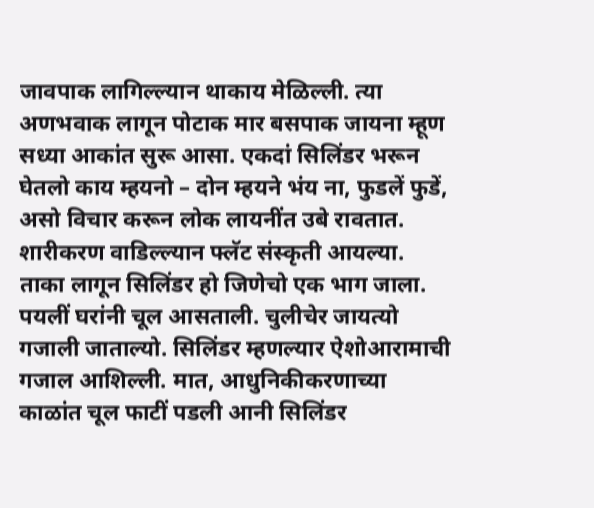जावपाक लागिल्ल्यान थाकाय मेळिल्ली. त्या अणभवाक लागून पोटाक मार बसपाक जायना म्हूण सध्या आकांत सुरू आसा. एकदां सिलिंडर भरून घेतलो काय म्हयनो – दोन म्हयने भंय ना, फुडलें फुडें, असो विचार करून लोक लायनींत उबे रावतात.
शारीकरण वाडिल्ल्यान फ्लॅट संस्कृती आयल्या. ताका लागून सिलिंडर हो जिणेचो एक भाग जाला. पयलीं घरांनी चूल आसताली. चुलीचेर जायत्यो गजाली जाताल्यो. सिलिंडर म्हणल्यार ऐशोआरामाची गजाल आशिल्ली. मात, आधुनिकीकरणाच्या काळांत चूल फाटीं पडली आनी सिलिंडर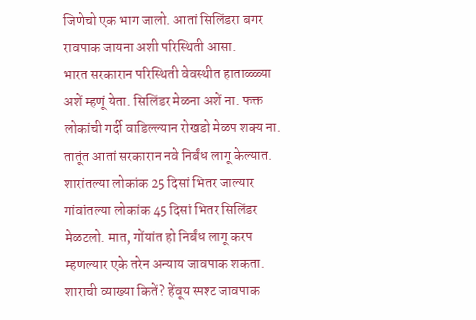जिणेचो एक भाग जालो. आतां सिलिंडरा बगर रावपाक जायना अशी परिस्थिती आसा.
भारत सरकारान परिस्थिती वेवस्थीत हाताळ्ळ्या अशें म्हणूं येता. सिलिंडर मेळना अशें ना. फक्त लोकांची गर्दी वाडिल्ल्यान रोखडो मेळप शक्य ना. तातूंत आतां सरकारान नवे निर्बंध लागू केल्यात. शारांतल्या लोकांक 25 दिसां भितर जाल्यार गांवांतल्या लोकांक 45 दिसां भितर सिलिंडर मेळटलो. मात, गोंयांत हो निर्बंध लागू करप म्हणल्यार एके तरेन अन्याय जावपाक शकता. शाराची व्याख्या कितें? हेंवूय स्पश्ट जावपाक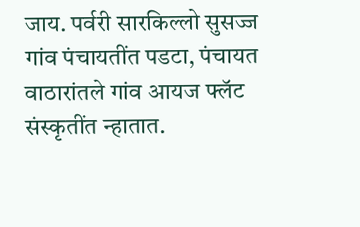जाय. पर्वरी सारकिल्लो सुसज्ज गांव पंचायतींत पडटा, पंचायत वाठारांतले गांव आयज फ्लॅट संस्कृतींत न्हातात.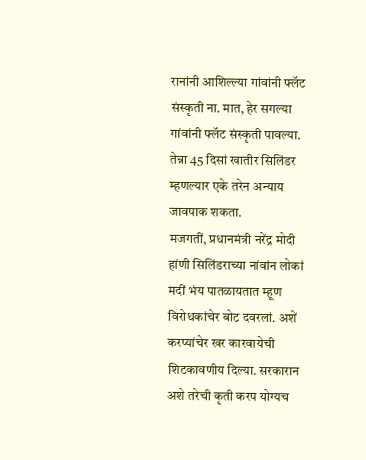रानांनी आशिल्ल्या गांवांनी फ्लॅट संस्कृती ना. मात, हेर सगल्या गांवांनी फ्लॅट संस्कृती पावल्या. तेन्ना 45 दिसां खातीर सिलिंडर म्हणल्यार एके तरेन अन्याय जावपाक शकता.
मजगतीं, प्रधानमंत्री नरेंद्र मोदी हांणी सिलिंडराच्या नांवांन लोकां मदीं भंय पातळायतात म्हूण विरोधकांचेर बोट दवरलां. अशें करप्यांचेर खर कारवायेची शिटकावणीय दिल्या. सरकारान अशे तरेची कृती करप योग्यच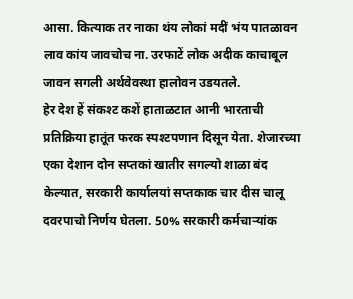आसा. कित्याक तर नाका थंय लोकां मदीं भंय पातळावन लाव कांय जावचोच ना. उरफाटें लोक अदीक काचाबूल जावन सगली अर्थवेवस्था हालोवन उडयतले.
हेर देश हें संकश्ट कशें हाताळटात आनी भारताची प्रतिक्रिया हातूंत फरक स्पश्टपणान दिसून येता. शेजारच्या एका देशान दोन सप्तकां खातीर सगल्यो शाळा बंद केल्यात, सरकारी कार्यालयां सप्तकाक चार दीस चालू दवरपाचो निर्णय घेतला. 50% सरकारी कर्मचाऱ्यांक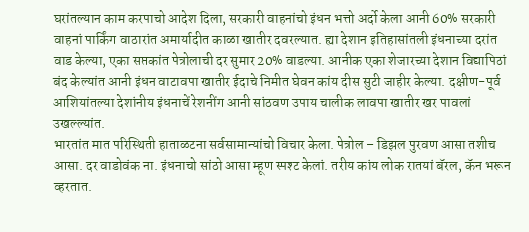घरांतल्यान काम करपाचो आदेश दिला, सरकारी वाहनांचो इंधन भत्तो अर्दो केला आनी 60% सरकारी वाहनां पार्किंग वाठारांत अमार्यादीत काळा खातीर दवरल्यात. ह्या देशान इतिहासांतली इंधनाच्या दरांत वाड केल्या, एका सप्तकांत पेत्रोलाची दर सुमार 20% वाडल्या. आनीक एका शेजारच्या देशान विद्यापिठां बंद केल्यांत आनी इंधन वाटावपा खातीर ईदाचे निमीत घेवन कांय दीस सुटी जाहीर केल्या. दक्षीण-पूर्व आशियांतल्या देशांनीय इंधनाचें रेशनींग आनी सांठवण उपाय चालीक लावपा खातीर खर पावलां उखल्ल्यांत.
भारतांत मात परिस्थिती हाताळटना सर्वसामान्यांचो विचार केला. पेत्रोल – डिझल पुरवण आसा तशीच आसा. दर वाडोवंक ना. इंधनाचो सांठो आसा म्हूण स्पश्ट केलां. तरीय कांय लोक रातयां बॅरल, कॅन भरून व्हरतात.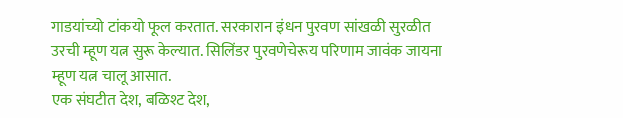गाडयांच्यो टांकयो फूल करतात. सरकारान इंधन पुरवण सांखळी सुरळीत उरची म्हूण यत्न सुरू केल्यात. सिलिंडर पुरवणेचेरूय परिणाम जावंक जायना म्हूण यत्न चालू आसात.
एक संघटीत देश, बळिश्ट देश,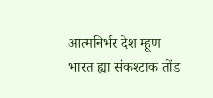आत्मनिर्भर देश म्हूण भारत ह्या संकश्टाक तोंड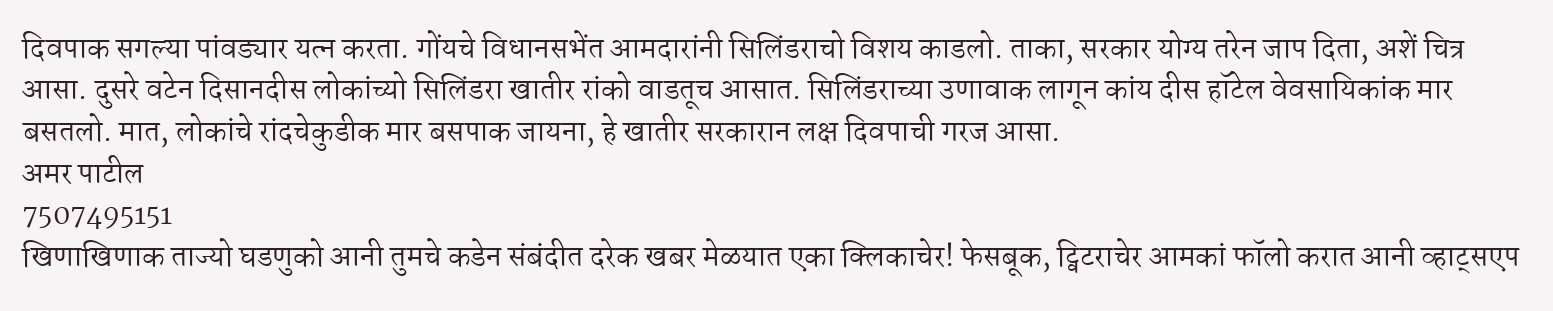दिवपाक सगल्या पांवड्यार यत्न करता. गोंयचे विधानसभेंत आमदारांनी सिलिंडराचो विशय काडलो. ताका, सरकार योग्य तरेन जाप दिता, अशें चित्र आसा. दुसरे वटेन दिसानदीस लोकांच्यो सिलिंडरा खातीर रांको वाडतूच आसात. सिलिंडराच्या उणावाक लागून कांय दीस हॉटेल वेवसायिकांक मार बसतलो. मात, लोकांचे रांदचेकुडीक मार बसपाक जायना, हे खातीर सरकारान लक्ष दिवपाची गरज आसा.
अमर पाटील
7507495151
खिणाखिणाक ताज्यो घडणुको आनी तुमचे कडेन संबंदीत दरेक खबर मेळयात एका क्लिकाचेर! फेसबूक, ट्विटराचेर आमकां फॉलो करात आनी व्हाट्सएप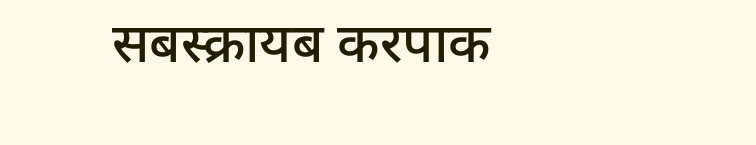सबस्क्रायब करपाक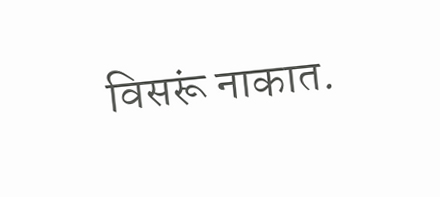विसरूं नाकात.